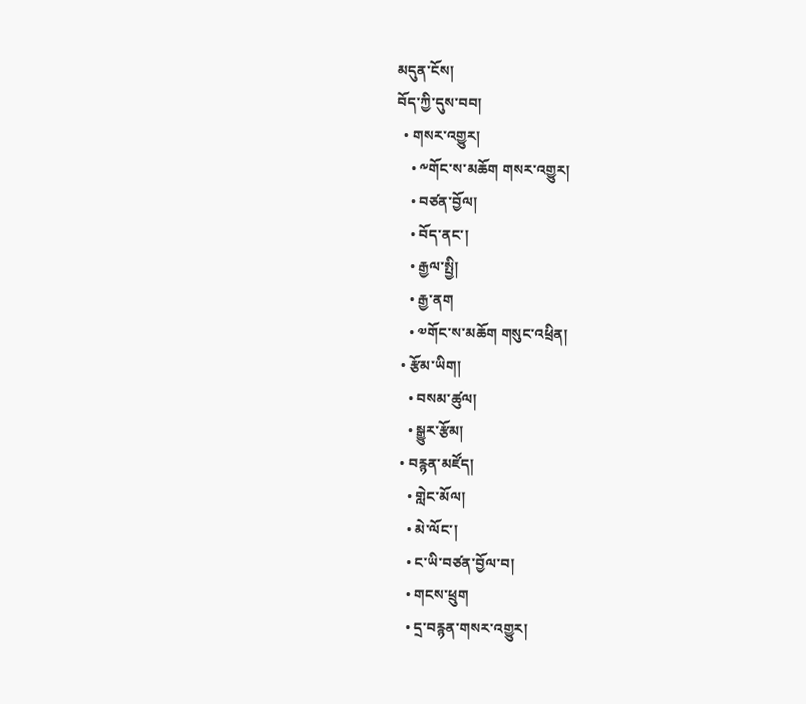མདུན་ངོས།
བོད་ཀྱི་དུས་བབ།
  • གསར་འགྱུར།
    • ༸གོང་ས་མཆོག གསར་འགྱུར།
    • བཙན་བྱོལ།
    • བོད་ནང་།
    • རྒྱལ་སྤྱི།
    • རྒྱ་ནག
    • ༧གོང་ས་མཆོག གསུང་འཕྲིན།
  • རྩོམ་ཡིག།
    • བསམ་ཚུལ།
    • སྒྱུར་རྩོམ།
  • བརྙན་མཛོད།
    • གླེང་མོལ།
    • མེ་ལོང་།
    • ང་ཡི་བཙན་བྱོལ་བ།
    • གངས་ཕྲུག
    • དྲ་བརྙན་གསར་འགྱུར།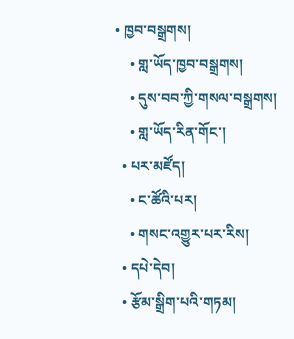• ཁྱབ་བསྒྲགས།
    • གླ་ཡོད་ཁྱབ་བསྒྲགས།
    • དུས་བབ་ཀྱི་གསལ་བསྒྲགས།
    • གླ་ཡོད་རིན་གོང་།
  • པར་མཛོད།
    • ང་ཚོའི་པར།
    • གསང་འགྱུར་པར་རིས།
  • དཔེ་དེབ།
  • རྩོམ་སྒྲིག་པའི་གཏམ།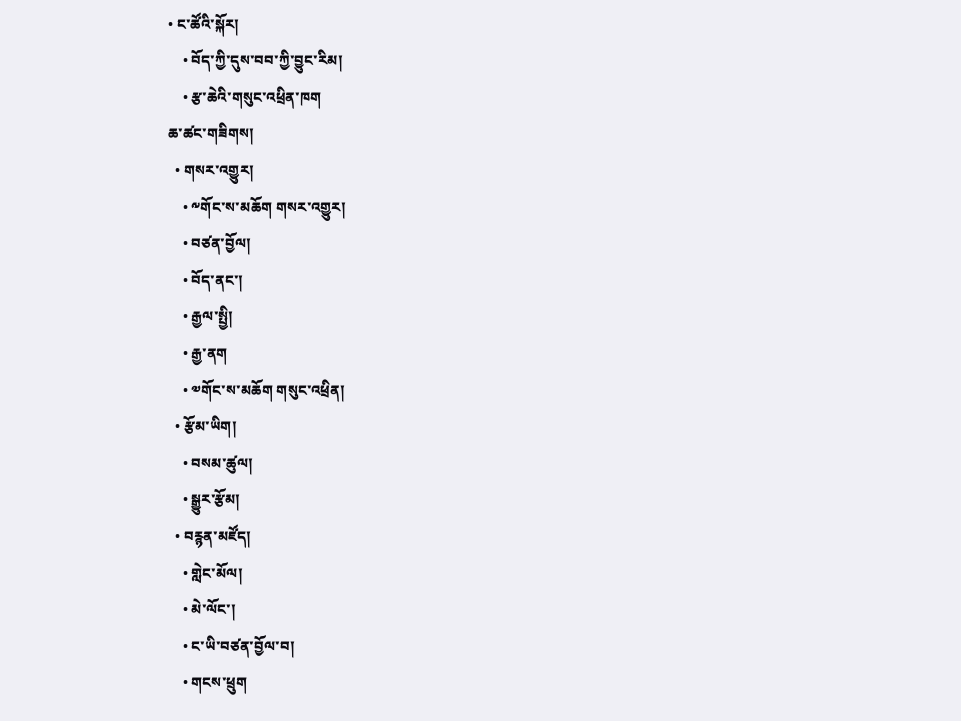• ང་ཚོའི་སྐོར།
    • བོད་ཀྱི་དུས་བབ་ཀྱི་བྱུང་རིམ།
    • རྩ་ཆེའི་གསུང་འཕྲིན་ཁག
ཆ་ཚང་གཟིགས།
  • གསར་འགྱུར།
    • ༸གོང་ས་མཆོག གསར་འགྱུར།
    • བཙན་བྱོལ།
    • བོད་ནང་།
    • རྒྱལ་སྤྱི།
    • རྒྱ་ནག
    • ༧གོང་ས་མཆོག གསུང་འཕྲིན།
  • རྩོམ་ཡིག།
    • བསམ་ཚུལ།
    • སྒྱུར་རྩོམ།
  • བརྙན་མཛོད།
    • གླེང་མོལ།
    • མེ་ལོང་།
    • ང་ཡི་བཙན་བྱོལ་བ།
    • གངས་ཕྲུག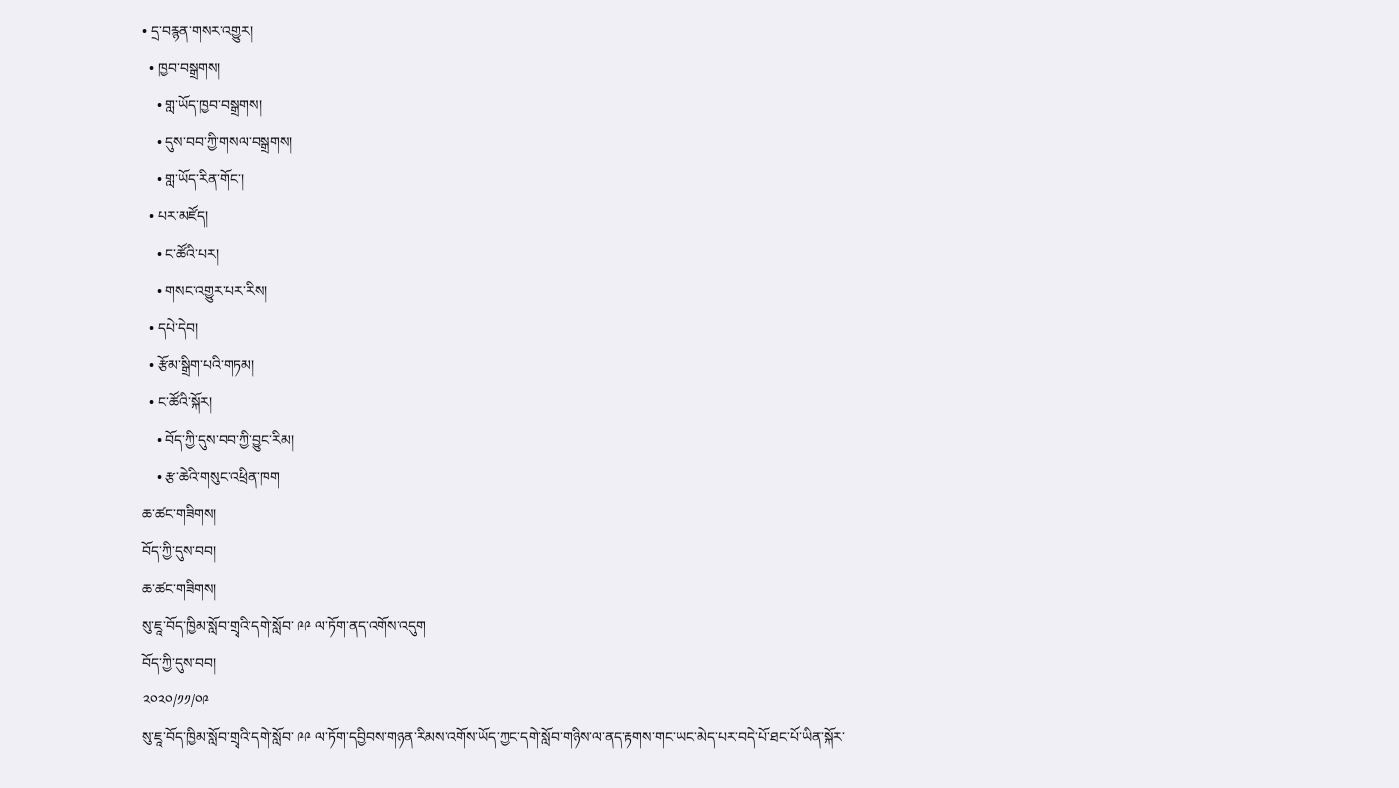• དྲ་བརྙན་གསར་འགྱུར།
  • ཁྱབ་བསྒྲགས།
    • གླ་ཡོད་ཁྱབ་བསྒྲགས།
    • དུས་བབ་ཀྱི་གསལ་བསྒྲགས།
    • གླ་ཡོད་རིན་གོང་།
  • པར་མཛོད།
    • ང་ཚོའི་པར།
    • གསང་འགྱུར་པར་རིས།
  • དཔེ་དེབ།
  • རྩོམ་སྒྲིག་པའི་གཏམ།
  • ང་ཚོའི་སྐོར།
    • བོད་ཀྱི་དུས་བབ་ཀྱི་བྱུང་རིམ།
    • རྩ་ཆེའི་གསུང་འཕྲིན་ཁག
ཆ་ཚང་གཟིགས།
བོད་ཀྱི་དུས་བབ།
ཆ་ཚང་གཟིགས།
སུ་ཇཱ་བོད་ཁྱིམ་སློབ་གྲྭའི་དགེ་སློབ་ ༩༩ ལ་ཏོག་ནད་འགོས་འདུག
བོད་ཀྱི་དུས་བབ།
༢༠༢༠/༡༡/༠༩
སུ་ཇཱ་བོད་ཁྱིམ་སློབ་གྲྭའི་དགེ་སློབ་ ༩༩ ལ་ཏོག་དབྱིབས་གཉན་རིམས་འགོས་ཡོད་ཀྱང་དགེ་སློབ་གཉིས་ལ་ནད་རྟགས་གང་ཡང་མེད་པར་བདེ་པོ་ཐང་པོ་ཡིན་སྐོར་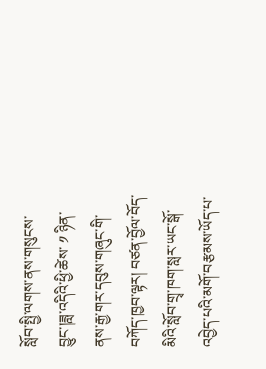སློབ་སྤྱི་ལགས་ནས་གསུངས་བྱུང་།ཟླ་འདིའི་ཕྱི་ཚེས་ ༡ ཉིན་ནས་རྒྱ་གར་དབུས་གཞུང་གི་བཀོད་ཁྱབ་ལྟར། བཙན་བྱོལ་བོད་མིའི་སློབ་གྲྭ་ཁག་སླར་ཡང་སྒོ་འབྱེད་པའི་མགོ་བརྩམས་ཡོད་པ་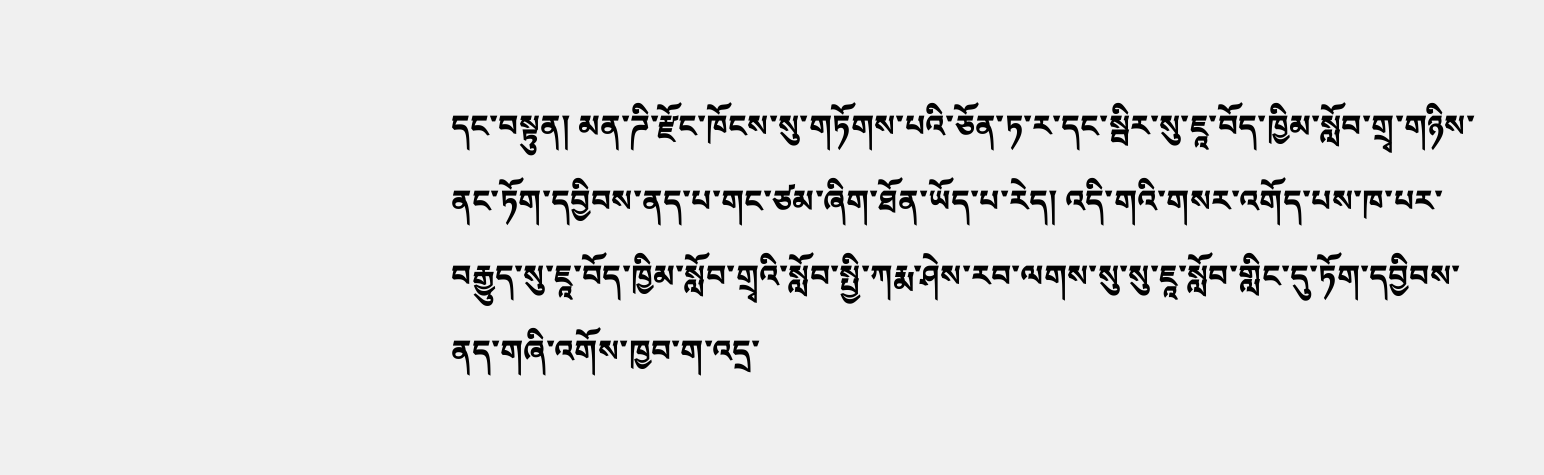དང་བསྟུན། མན་ཌི་རྫོང་ཁོངས་སུ་གཏོགས་པའི་ཅོན་ཏ་ར་དང་སྦིར་སུ་ཇཱ་བོད་ཁྱིམ་སློབ་གྲྭ་གཉིས་ནང་ཏོག་དབྱིབས་ནད་པ་གང་ཙམ་ཞིག་ཐོན་ཡོད་པ་རེད། འདི་གའི་གསར་འགོད་པས་ཁ་པར་བརྒྱུད་སུ་ཇཱ་བོད་ཁྱིམ་སློབ་གྲྭའི་སློབ་སྤྱི་ཀརྨ་ཤེས་རབ་ལགས་སུ་སུ་ཇཱ་སློབ་གླིང་དུ་ཏོག་དབྱིབས་ནད་གཞི་འགོས་ཁྱབ་ག་འདྲ་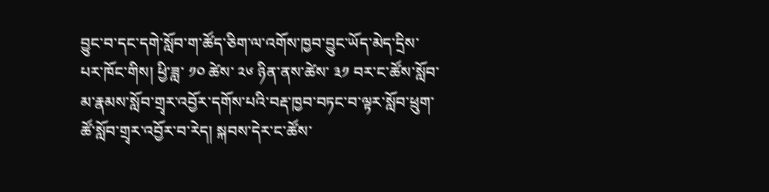བྱུང་བ་དང་དགེ་སློབ་ག་ཚོད་ཅིག་ལ་འགོས་ཁྱབ་བྱུང་ཡོད་མེད་དྲིས་པར་ཁོང་གིས། ཕྱི་ཟླ་ ༡༠ ཚེས་ ༢༦ ཉིན་ནས་ཚེས་ ༣༡ བར་ང་ཚོས་སློབ་མ་རྣམས་སློབ་གྲྭར་འབྱོར་དགོས་པའི་བརྡ་ཁྱབ་བཏང་བ་ལྟར་སློབ་ཕྲུག་ཚོ་སློབ་གྲྭར་འབྱོར་བ་རེད། སྐབས་དེར་ང་ཚོས་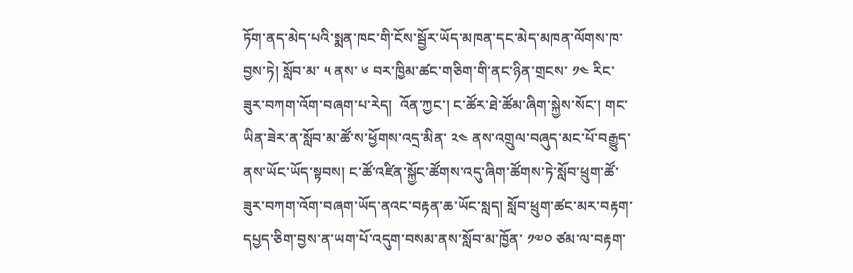ཏོག་ནད་མེད་པའི་སྨན་ཁང་གི་ངོས་སྦྱོར་ཡོད་མཁན་དང་མེད་མཁན་ལོགས་ཁ་བྱས་ཏེ། སློབ་མ་ ༥ ནས་ ༦ བར་ཁྱིམ་ཚང་གཅིག་གི་ནང་ཉིན་གྲངས་ ༡༤ རིང་ཟུར་བཀག་འོག་བཞག་པ་རེད།  འོན་ཀྱང་། ང་ཚོར་ཐེ་ཚོམ་ཞིག་སྐྱེས་སོང་། གང་ཡིན་ཟེར་ན་སློབ་མ་ཚོ་ས་ཕྱོགས་འདྲ་མིན་ ༢༤ ནས་འགྲུལ་བཞུད་མང་པོ་བརྒྱུད་ནས་ཡོང་ཡོད་སྟབས། ང་ཚོ་འཛིན་སྐྱོང་ཚོགས་འདུ་ཞིག་ཚོགས་ཏེ་སློབ་ཕྲུག་ཚོ་ཟུར་བཀག་འོག་བཞག་ཡོད་ནའང་བརྟན་ཆ་ཡོང་སླད། སློབ་ཕྲུག་ཚང་མར་བརྟག་དཔྱད་ཅིག་བྱས་ན་ཡག་པོ་འདུག་བསམ་ནས་སློབ་མ་ཁྱོན་ ༡༧༠ ཙམ་ལ་བརྟག་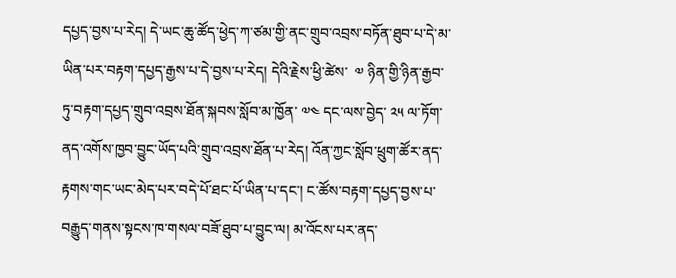དཔྱད་བྱས་པ་རེད། དེ་ཡང་ཆུ་ཚོད་ཕྱེད་ཀ་ཙམ་གྱི་ནང་གྲུབ་འབྲས་བཏོན་ཐུབ་པ་དེ་མ་ཡིན་པར་བརྟག་དཔྱད་རྒྱས་པ་དེ་བྱས་པ་རེད། དེའི་རྗེས་ཕྱི་ཚེས་  ༧ ཉིན་གྱི་ཉིན་རྒྱབ་ཏུ་བརྟག་དཔྱད་གྲུབ་འབྲས་ཐོན་སྐབས་སློབ་མ་ཁྱོན་ ༧༤ དང་ལས་བྱེད་ ༢༥ ལ་ཏོག་ནད་འགོས་ཁྱབ་བྱུང་ཡོད་པའི་གྲུབ་འབྲས་ཐོན་པ་རེད། འོན་ཀྱང་སློབ་ཕྲུག་ཚོར་ནད་རྟགས་གང་ཡང་མེད་པར་བདེ་པོ་ཐང་པོ་ཡིན་པ་དང་། ང་ཚོས་བརྟག་དཔྱད་བྱས་པ་བརྒྱུད་གནས་སྟངས་ཁ་གསལ་བཟོ་ཐུབ་པ་བྱུང་ལ། མ་འོངས་པར་ནད་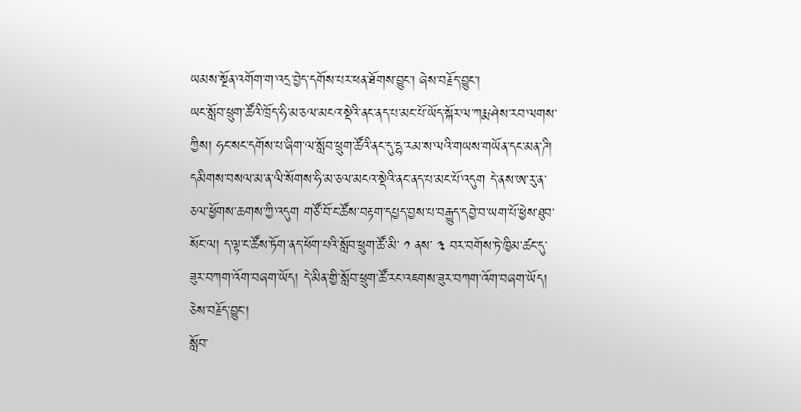ཡམས་སྔོན་འགོག་ག་འདྲ་བྱེད་དགོས་པར་ཕན་ཐོགས་བྱུང་། ཞེས་བརྗོད་བྱུང་།
ཡང་སློབ་ཕྲུག་ཚོའི་ཁྲོད་ཧི་མ་ཅལ་མངའ་སྡེའི་ནང་ནད་པ་མང་པོ་ཡོད་སྐོར་ལ་ཀརྨ་ཤེས་རབ་ལགས་ཀྱིས། ཧང་སང་དགོས་པ་ཞིག་ལ་སློབ་ཕྲུག་ཚོའི་ནང་དུ་དྷ་རམ་ས་ལའི་གཡས་གཡོན་དང་མན་ཌི། དམིགས་བསལ་མ་ན་ལི་སོགས་ཧི་མ་ཅལ་མངའ་སྡེའི་ནང་ནད་པ་མང་པོ་འདུག དེ་ནས་ཨ་རུ་ན་ཅལ་ཕྱོགས་ཆགས་ཀྱི་འདུག གཙོ་བོ་ང་ཚོས་བརྟག་དཔྱད་བྱས་པ་བརྒྱུད་དབྱེ་བ་ཡག་པོ་ཕྱེས་ཐུབ་སོང་ལ། ད་ལྟ་ང་ཚོས་ཏོག་ནད་ཕོག་པའི་སློབ་ཕྲུག་ཚོ་མི་ ༡ ནས་ ༣ བར་བགོས་ཏེ་ཁྱིམ་ཚང་དུ་ཟུར་བཀག་འོག་བཞག་ཡོད། དེ་མིན་གྱི་སློབ་ཕྲུག་ཚོ་རང་འཇགས་ཟུར་བཀག་འོག་བཞག་ཡོད། ཅེས་བརྗོད་བྱུང་།
སློབ་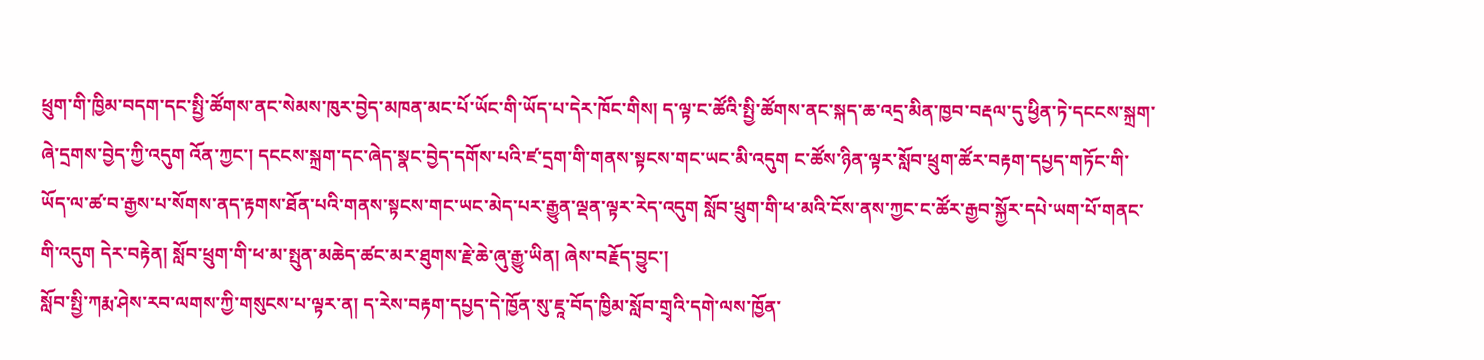ཕྲུག་གི་ཁྱིམ་བདག་དང་སྤྱི་ཚོགས་ནང་སེམས་ཁུར་བྱེད་མཁན་མང་པོ་ཡོང་གི་ཡོད་པ་དེར་ཁོང་གིས། ད་ལྟ་ང་ཚོའི་སྤྱི་ཚོགས་ནང་སྐད་ཆ་འདྲ་མིན་ཁྱབ་བརྡལ་དུ་ཕྱིན་ཏེ་དངངས་སྐྲག་ཞེ་དྲགས་བྱེད་ཀྱི་འདུག འོན་ཀྱང་། དངངས་སྐྲག་དང་ཞེད་སྣང་བྱེད་དགོས་པའི་ཛ་དྲག་གི་གནས་སྟངས་གང་ཡང་མི་འདུག ང་ཚོས་ཉིན་ལྟར་སློབ་ཕྲུག་ཚོར་བརྟག་དཔྱད་གཏོང་གི་ཡོད་ལ་ཚ་བ་རྒྱས་པ་སོགས་ནད་རྟགས་ཐོན་པའི་གནས་སྟངས་གང་ཡང་མེད་པར་རྒྱུན་ལྡན་ལྟར་རེད་འདུག སློབ་ཕྲུག་གི་ཕ་མའི་ངོས་ནས་ཀྱང་ང་ཚོར་རྒྱབ་སྐྱོར་དཔེ་ཡག་པོ་གནང་གི་འདུག དེར་བརྟེན། སློབ་ཕྲུག་གི་ཕ་མ་སྤུན་མཆེད་ཚང་མར་ཐུགས་རྗེ་ཆེ་ཞུ་རྒྱུ་ཡིན། ཞེས་བརྗོད་བྱུང་།
སློབ་སྤྱི་ཀརྨ་ཤེས་རབ་ལགས་ཀྱི་གསུངས་པ་ལྟར་ན། ད་རེས་བརྟག་དཔྱད་དེ་ཁྱོན་སུ་ཇཱ་བོད་ཁྱིམ་སློབ་གྲྭའི་དགེ་ལས་ཁྱོན་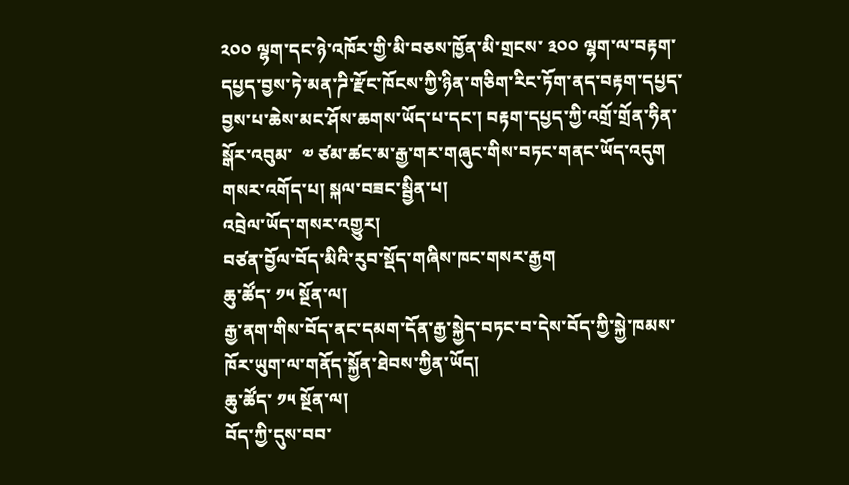༢༠༠ ལྷག་དང་ཉེ་འཁོར་གྱི་མི་བཅས་ཁྱོན་མི་གྲངས་ ༣༠༠ ལྷག་ལ་བརྟག་དཔྱད་བྱས་ཏེ་མན་ཌི་རྫོང་ཁོངས་ཀྱི་ཉིན་གཅིག་རིང་ཏོག་ནད་བརྟག་དཔྱད་བྱས་པ་ཆེས་མང་ཤོས་ཆགས་ཡོད་པ་དང་། བརྟག་དཔྱད་ཀྱི་འགྲོ་གྲོན་ཧིན་སྒོར་འབུམ་  ༧ ཙམ་ཚང་མ་རྒྱ་གར་གཞུང་གིས་བཏང་གནང་ཡོད་འདུག
གསར་འགོད་པ། སྐལ་བཟང་སྦྱིན་པ།
འབྲེལ་ཡོད་གསར་འགྱུར།
བཙན་བྱོལ་བོད་མིའི་རུབ་སྡོད་གཞིས་ཁང་གསར་རྒྱག
ཆུ་ཚོད་ ༡༥ སྔོན་ལ།
རྒྱ་ནག་གིས་བོད་ནང་དམག་དོན་རྒྱ་སྐྱེད་བཏང་བ་དེས་བོད་ཀྱི་སྐྱེ་ཁམས་ཁོར་ཡུག་ལ་གནོད་སྐྱོན་ཐེབས་ཀྱིན་ཡོད།
ཆུ་ཚོད་ ༡༥ སྔོན་ལ།
བོད་ཀྱི་དུས་བབ་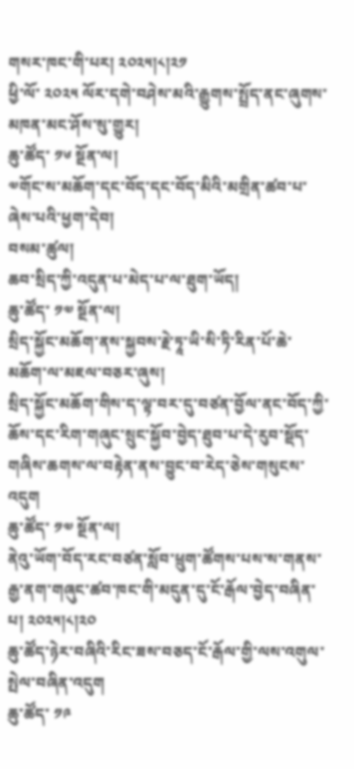གསར་ཁང་གི་པར། ༢༠༢༥།༨།༢༡
ཕྱི་ལོ་ ༢༠༢༥ ལོར་དགེ་བཤེས་མའི་རྒྱུགས་སྤྲོད་ནང་ཞུགས་མཁན་མང་ཤོས་སུ་གྱུར།
ཆུ་ཚོད་ ༡༦ སྔོན་ལ།
༧གོང་ས་མཆོག་དང་བོད་དང་བོད་མིའི་མགྲིན་ཚབ་པ་ཞེས་པའི་ཕྱག་དེབ།
བསམ་ཚུལ།
ཆབ་སྲིད་ཀྱི་འདུན་པ་མེད་པ་ལ་ཐུག་ཡོད།
ཆུ་ཚོད་ ༡༧ སྔོན་ལ།
སྲིད་སྐྱོང་མཆོག་ནས་སྐྱབས་རྗེ་ཏཱ་ཡི་སི་ཏི་རིན་པོ་ཆེ་མཆོག་ལ་མཇལ་བཅར་ཞུས།
སྲིད་སྐྱོང་མཆོག་གིས་ད་ལྟ་བར་དུ་བཙན་བྱོལ་ནང་བོད་ཀྱི་ཆོས་དང་རིག་གཞུང་སྲུང་སྐྱོབ་བྱེད་ཐུབ་པ་དེ་རུབ་སྡོད་གཞིས་ཆགས་ལ་བརྟེན་ནས་བྱུང་བ་རེད་ཅེས་གསུངས་འདུག
ཆུ་ཚོད་ ༡༧ སྔོན་ལ།
ནེའུ་ཡོག་བོད་རང་བཙན་སློབ་ཕྲུག་ཚོགས་པས་ས་གནས་རྒྱ་ནག་གཞུང་ཚབ་ཁང་གི་མདུན་དུ་ངོ་རྒོལ་བྱེད་བཞིན་པ། ༢༠༢༥།༨།༢༠
ཆུ་ཚོད་ཉེར་བཞིའི་རིང་ཟས་བཅད་ངོ་རྒོལ་གྱི་ལས་འགུལ་སྤེལ་བཞིན་འདུག
ཆུ་ཚོད་ ༡༩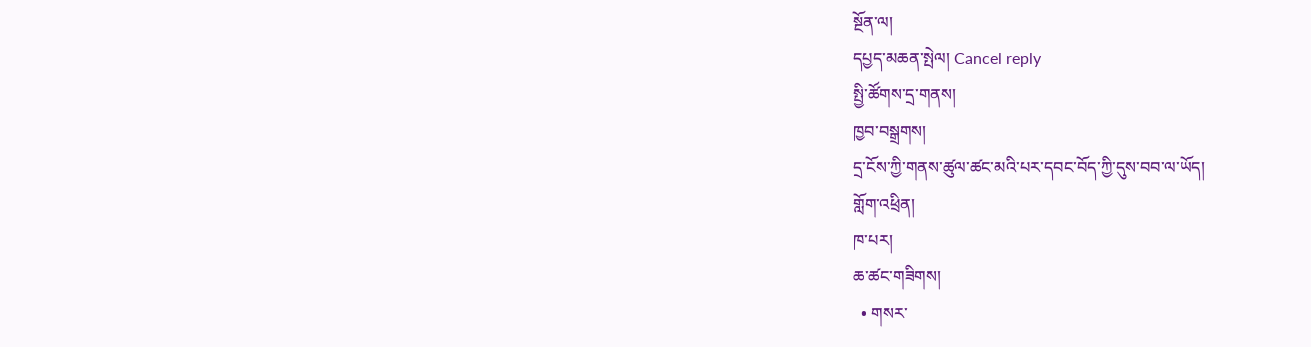སྔོན་ལ།
དཔྱད་མཆན་སྤེལ། Cancel reply
སྤྱི་ཚོགས་དྲ་གནས།
ཁྱབ་བསྒྲགས།
དྲ་ངོས་ཀྱི་གནས་ཚུལ་ཚང་མའི་པར་དབང་བོད་ཀྱི་དུས་བབ་ལ་ཡོད།
གློག་འཕྲིན།
ཁ་པར།
ཆ་ཚང་གཟིགས།
  • གསར་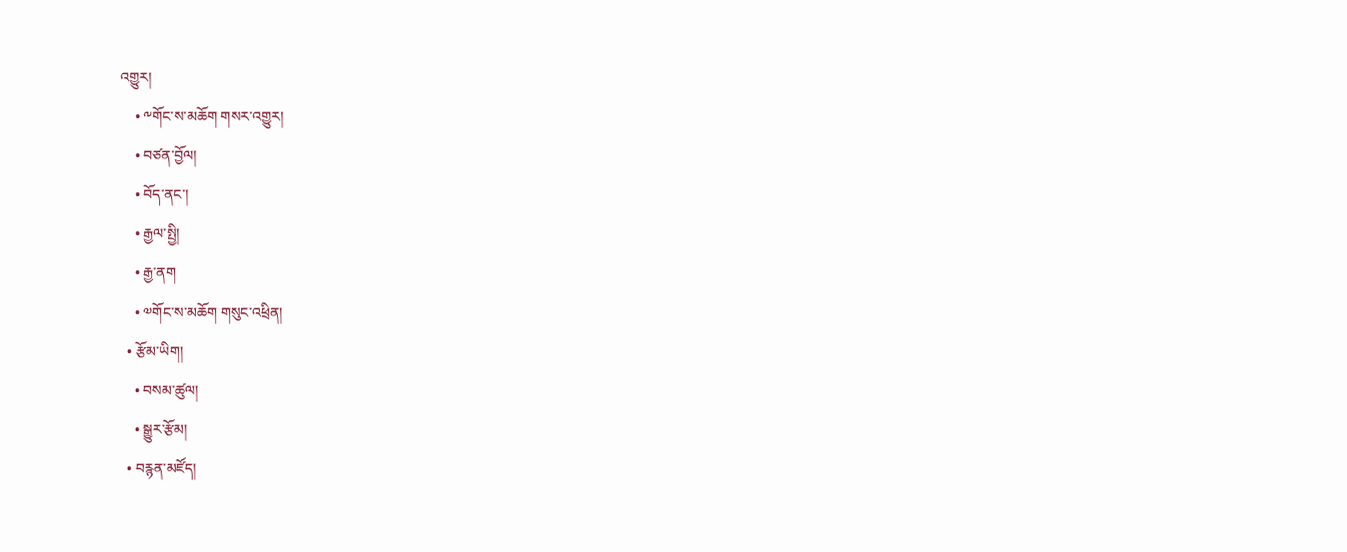འགྱུར།
    • ༸གོང་ས་མཆོག གསར་འགྱུར།
    • བཙན་བྱོལ།
    • བོད་ནང་།
    • རྒྱལ་སྤྱི།
    • རྒྱ་ནག
    • ༧གོང་ས་མཆོག གསུང་འཕྲིན།
  • རྩོམ་ཡིག།
    • བསམ་ཚུལ།
    • སྒྱུར་རྩོམ།
  • བརྙན་མཛོད།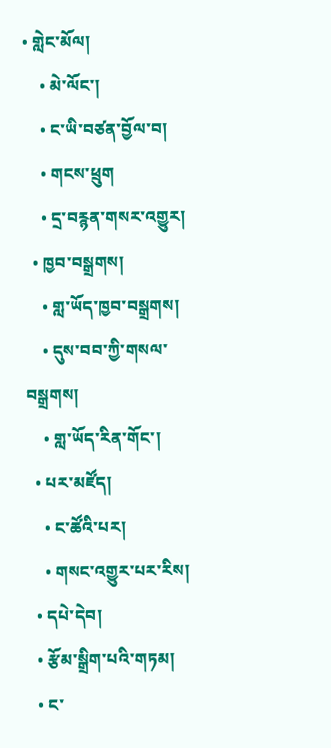• གླེང་མོལ།
    • མེ་ལོང་།
    • ང་ཡི་བཙན་བྱོལ་བ།
    • གངས་ཕྲུག
    • དྲ་བརྙན་གསར་འགྱུར།
  • ཁྱབ་བསྒྲགས།
    • གླ་ཡོད་ཁྱབ་བསྒྲགས།
    • དུས་བབ་ཀྱི་གསལ་བསྒྲགས།
    • གླ་ཡོད་རིན་གོང་།
  • པར་མཛོད།
    • ང་ཚོའི་པར།
    • གསང་འགྱུར་པར་རིས།
  • དཔེ་དེབ།
  • རྩོམ་སྒྲིག་པའི་གཏམ།
  • ང་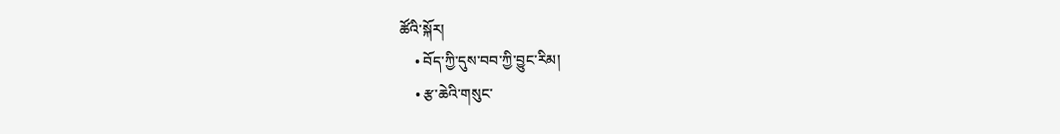ཚོའི་སྐོར།
    • བོད་ཀྱི་དུས་བབ་ཀྱི་བྱུང་རིམ།
    • རྩ་ཆེའི་གསུང་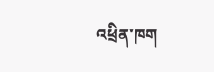འཕྲིན་ཁག